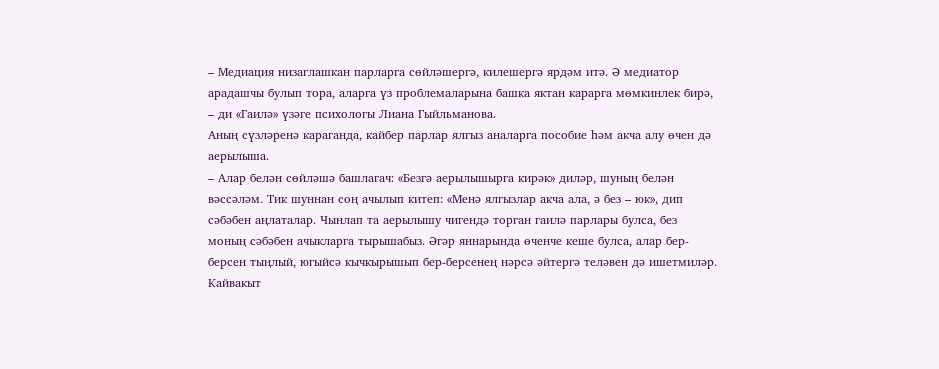– Медиация низаглашкан парларга сөйләшергә, килешергә ярдәм итә. Ә медиатор арадашчы булып тора, аларга үз проблемаларына башка яктан карарга мөмкинлек бирә, – ди «Гаилә» үзәге психологы Лиана Гыйльманова.
Аның сүзләренә караганда, кайбер парлар ялгыз аналарга пособие һәм акча алу өчен дә аерылыша.
– Алар белән сөйләшә башлагач: «Безгә аерылышырга кирәк» диләр, шуның белән вәссәләм. Тик шуннан соң ачылып китеп: «Менә ялгызлар акча ала, ә без – юк», дип сәбәбен аңлаталар. Чынлап та аерылышу чигендә торган гаилә парлары булса, без моның сәбәбен ачыкларга тырышабыз. Әгәр яннарында өченче кеше булса, алар бер-берсен тыңлый, югыйсә кычкырышып бер-берсенең нәрсә әйтергә теләвен дә ишетмиләр. Кайвакыт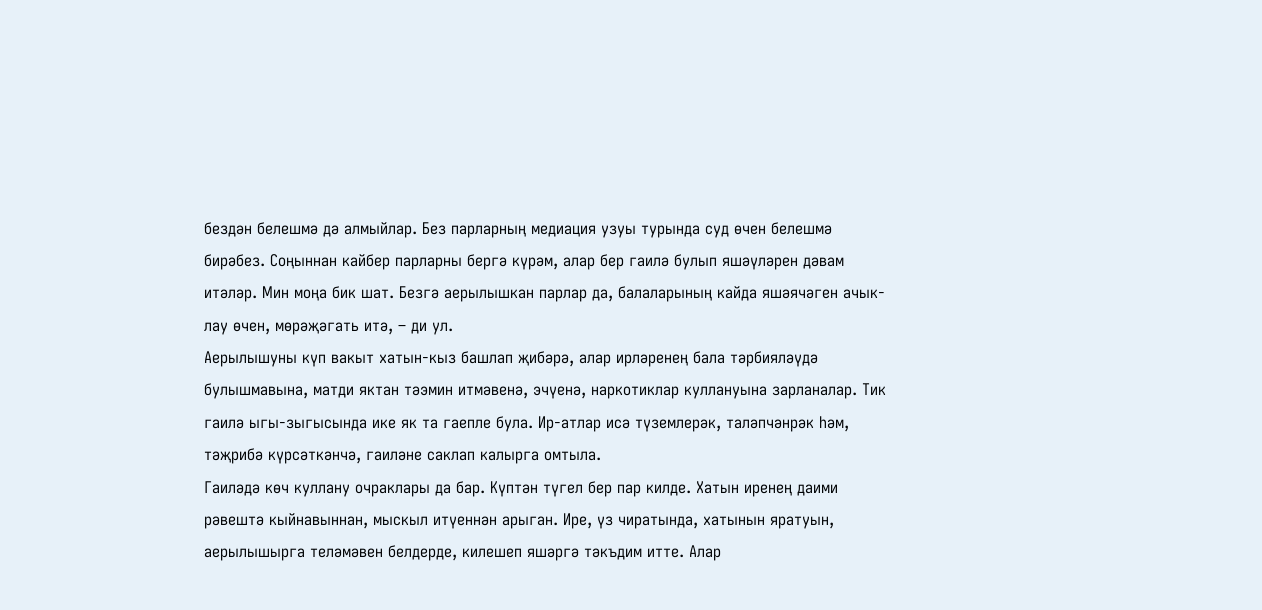бездән белешмә дә алмыйлар. Без парларның медиация узуы турында суд өчен белешмә бирәбез. Соңыннан кайбер парларны бергә күрәм, алар бер гаилә булып яшәүләрен дәвам итәләр. Мин моңа бик шат. Безгә аерылышкан парлар да, балаларының кайда яшәячәген ачык-лау өчен, мөрәҗәгать итә, – ди ул.
Аерылышуны күп вакыт хатын-кыз башлап җибәрә, алар ирләренең бала тәрбияләүдә булышмавына, матди яктан тәэмин итмәвенә, эчүенә, наркотиклар куллануына зарланалар. Тик гаилә ыгы-зыгысында ике як та гаепле була. Ир-атлар исә түземлерәк, таләпчәнрәк һәм, тәҗрибә күрсәткәнчә, гаиләне саклап калырга омтыла.
Гаиләдә көч куллану очраклары да бар. Күптән түгел бер пар килде. Хатын иренең даими рәвештә кыйнавыннан, мыскыл итүеннән арыган. Ире, үз чиратында, хатынын яратуын, аерылышырга теләмәвен белдерде, килешеп яшәргә тәкъдим итте. Алар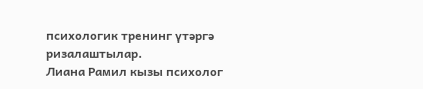психологик тренинг үтәргә ризалаштылар.
Лиана Рамил кызы психолог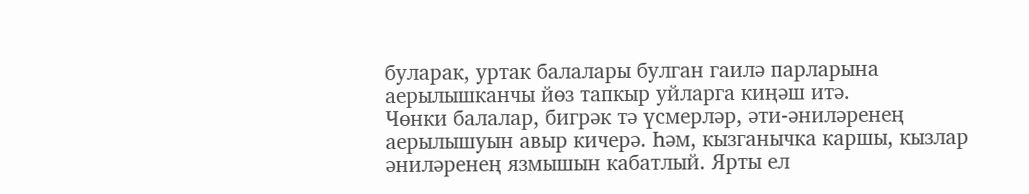буларак, уртак балалары булган гаилә парларына аерылышканчы йөз тапкыр уйларга киңәш итә.
Чөнки балалар, бигрәк тә үсмерләр, әти-әниләренең аерылышуын авыр кичерә. Һәм, кызганычка каршы, кызлар әниләренең язмышын кабатлый. Ярты ел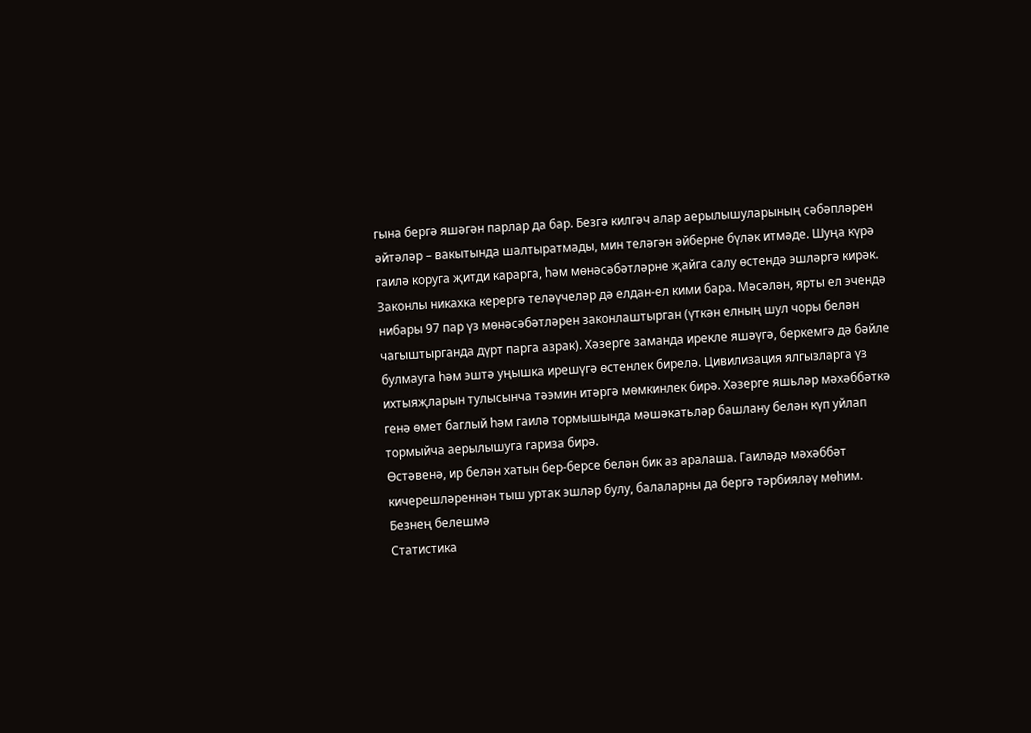гына бергә яшәгән парлар да бар. Безгә килгәч алар аерылышуларының сәбәпләрен әйтәләр – вакытында шалтыратмады, мин теләгән әйберне бүләк итмәде. Шуңа күрә гаилә коруга җитди карарга, һәм мөнәсәбәтләрне җайга салу өстендә эшләргә кирәк.
Законлы никахка керергә теләүчеләр дә елдан-ел кими бара. Мәсәлән, ярты ел эчендә нибары 97 пар үз мөнәсәбәтләрен законлаштырган (үткән елның шул чоры белән чагыштырганда дүрт парга азрак). Хәзерге заманда ирекле яшәүгә, беркемгә дә бәйле булмауга һәм эштә уңышка ирешүгә өстенлек бирелә. Цивилизация ялгызларга үз ихтыяҗларын тулысынча тәэмин итәргә мөмкинлек бирә. Хәзерге яшьләр мәхәббәткә генә өмет баглый һәм гаилә тормышында мәшәкатьләр башлану белән күп уйлап тормыйча аерылышуга гариза бирә.
Өстәвенә, ир белән хатын бер-берсе белән бик аз аралаша. Гаиләдә мәхәббәт кичерешләреннән тыш уртак эшләр булу, балаларны да бергә тәрбияләү мөһим.
Безнең белешмә
Статистика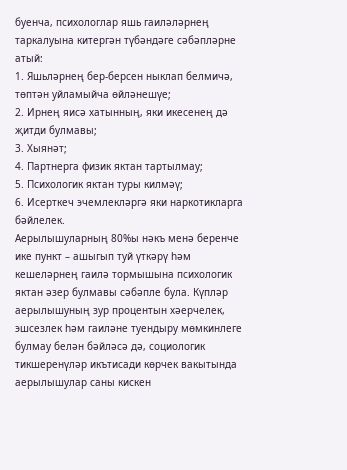буенча, психологлар яшь гаиләләрнең таркалуына китергән түбәндәге сәбәпләрне атый:
1. Яшьләрнең бер-берсен ныклап белмичә, төптән уйламыйча өйләнешүе;
2. Ирнең яисә хатынның, яки икесенең дә җитди булмавы;
3. Хыянәт;
4. Партнерга физик яктан тартылмау;
5. Психологик яктан туры килмәү;
6. Исерткеч эчемлекләргә яки наркотикларга бәйлелек.
Аерылышуларның 80%ы нәкъ менә беренче ике пункт – ашыгып туй үткәрү һәм кешеләрнең гаилә тормышына психологик яктан әзер булмавы сәбәпле була. Күпләр аерылышуның зур процентын хәерчелек, эшсезлек һәм гаиләне туендыру мөмкинлеге булмау белән бәйләсә дә, социологик тикшеренүләр икътисади көрчек вакытында аерылышулар саны кискен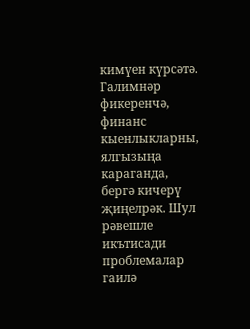кимүен күрсәтә. Галимнәр фикеренчә, финанс кыенлыкларны, ялгызыңа караганда, бергә кичерү җиңелрәк. Шул рәвешле икътисади проблемалар гаилә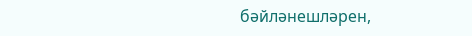бәйләнешләрен,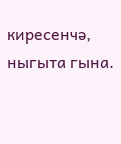киресенчә, ныгыта гына.